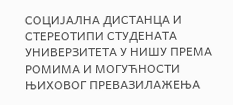СОЦИЈАЛНА ДИСТАНЦА И СТЕРЕОТИПИ СТУДЕНАТА УНИВЕРЗИТЕТА У НИШУ ПРЕМА РОМИМА И МОГУЋНОСТИ ЊИХОВОГ ПРЕВАЗИЛАЖЕЊА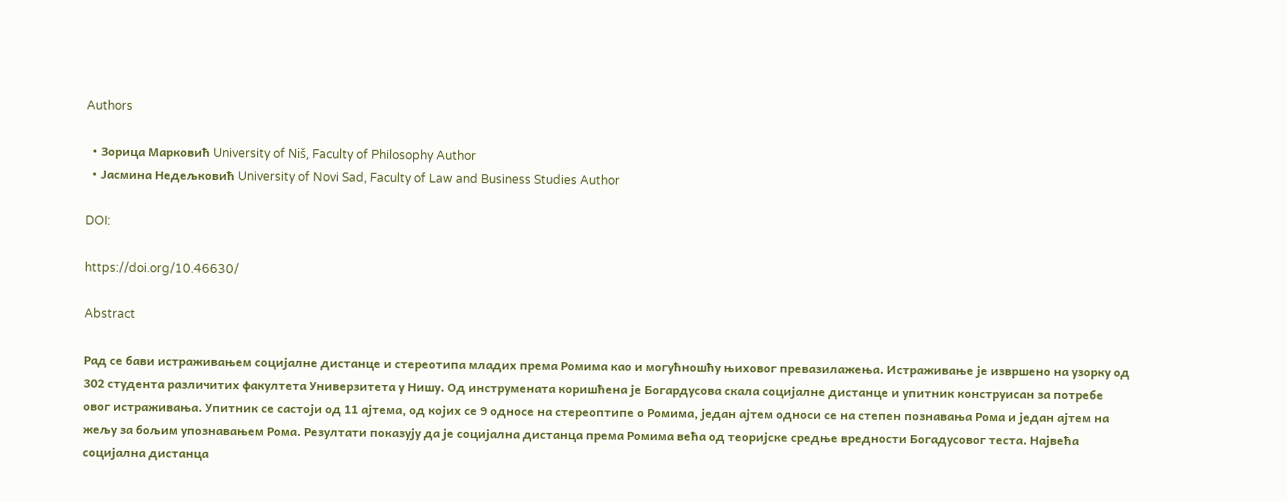Authors

  • Зорица Марковић University of Niš, Faculty of Philosophy Author
  • Јасмина Недељковић University of Novi Sad, Faculty of Law and Business Studies Author

DOI:

https://doi.org/10.46630/

Abstract

Рад се бави истраживањем социјалне дистанце и стереотипа младих према Ромима као и могућношћу њиховог превазилажења. Истраживање је извршено на узорку од 302 студента различитих факултета Универзитета у Нишу. Од инструмената коришћена је Богардусова скала социјалне дистанце и упитник конструисан за потребе овог истраживања. Упитник се састоји од 11 ајтема, од којих се 9 односе на стереоптипе о Ромима, један ајтем односи се на степен познавања Рома и један ајтем на жељу за бољим упознавањем Рома. Резултати показују да је социјална дистанца према Ромима већа од теоријске средње вредности Богадусовог теста. Највећа социјална дистанца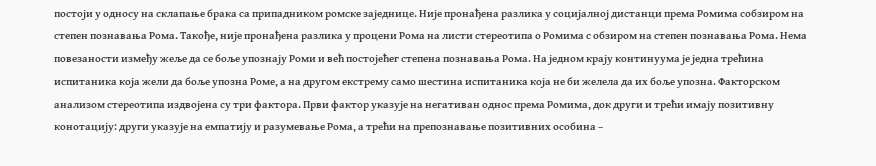постоји у односу на склапање брака са припадником ромске заједнице. Није пронађена разлика у социјалној дистанци према Ромима собзиром на степен познавања Рома. Такође, није пронађена разлика у процени Рома на листи стереотипа о Ромима с обзиром на степен познавања Рома. Нема повезаности између жеље да се боље упознају Роми и већ постојећег степена познавања Рома. На једном крају континуума је једна трећина испитаника која жели да боље упозна Роме, а на другом екстрему само шестина испитаника која не би желела да их боље упозна. Факторском анализом стереотипа издвојена су три фактора. Први фактор указује на негативан однос према Ромима, док други и трећи имају позитивну конотацију: други указује на емпатију и разумевање Рома, а трећи на препознавање позитивних особина –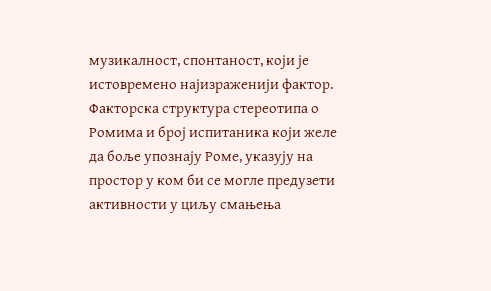музикалност, спонтаност, који је истовремено најизраженији фактор. Факторска структура стереотипа о Ромима и број испитаника који желе да боље упознају Роме, указују на простор у ком би се могле предузети активности у циљу смањења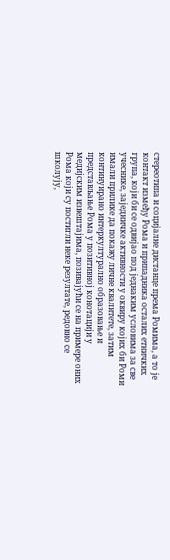стереотипа и социјалне дистанце према Ромима, а то је контакт између Рома и припадника осталих етничких група, који би се одвијао под једнаким условима за све учеснике, заједничке активности у оквиру којих би Роми имали прилике да покажу личне квалитете, затим континуирано интеркултурално образовање и представљање Рома у позитивној конотацији у медијским извештајима, позивајући се на примере оних Рома који су постигли неке резултате, редовно се школују,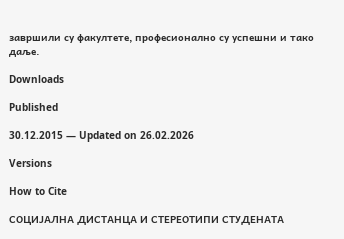завршили су факултете, професионално су успешни и тако даље.

Downloads

Published

30.12.2015 — Updated on 26.02.2026

Versions

How to Cite

СОЦИЈАЛНА ДИСТАНЦА И СТЕРЕОТИПИ СТУДЕНАТА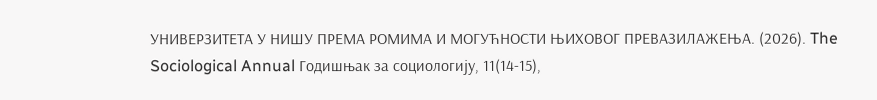УНИВЕРЗИТЕТА У НИШУ ПРЕМА РОМИМА И МОГУЋНОСТИ ЊИХОВОГ ПРЕВАЗИЛАЖЕЊА. (2026). The Sociological Annual Годишњак за социологију, 11(14-15),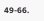49-66.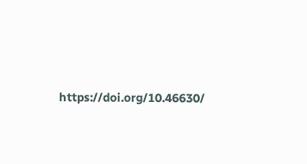https://doi.org/10.46630/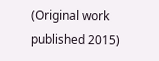(Original work published 2015)